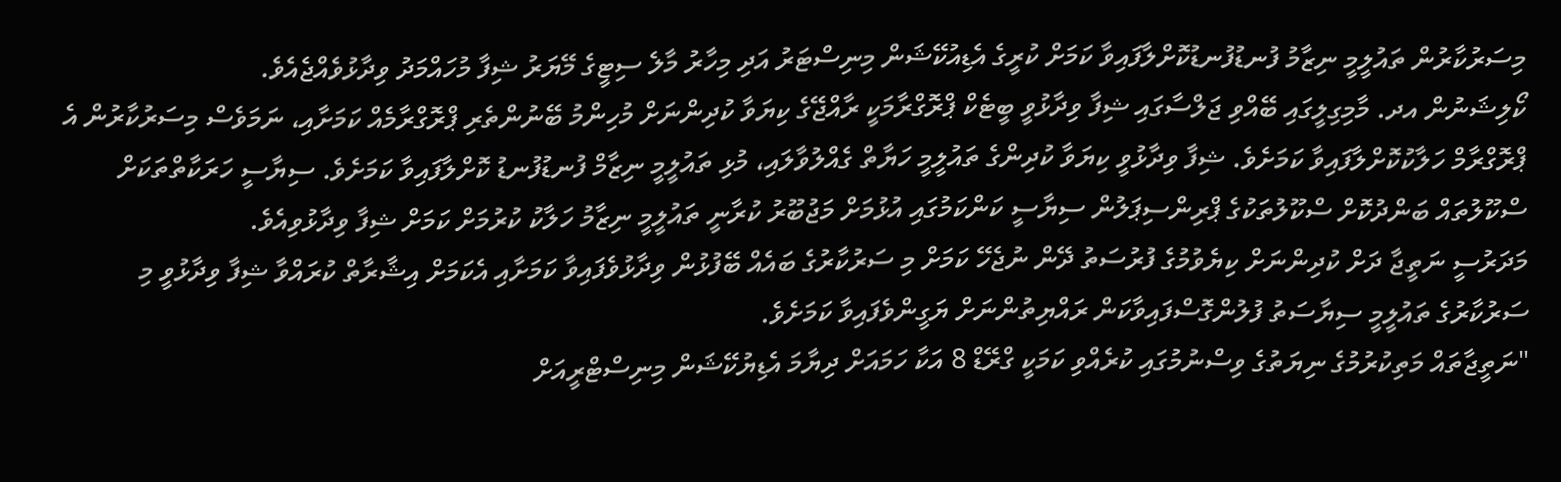މިސަރުކާރުން ތައުލީމީ ނިޒާމު ފުނޑުފުނޑުކޮށްލާފައިވާ ކަމަށް ކުރީގެ އެޑިއުކޭޝަން މިނިސްޓަރު އަދި މިހާރު މާލެ ސިޓީގެ މޭޔަރު ޝިފާ މުހައްމަދު ވިދާޅުވެއްޖެއެވެ.
ކޯލިޝަނުން އދ. މާމިގިލީގައި ބޭއްވި ޖަލްސާގައި ޝިފާ ވިދާޅުވީ ބީޓެކް ޕްރޮގްރާމަކީ ރާއްޖޭގެ ކިޔަވާ ކުދިންނަށް މުހިންމު ބޭނުންތެރި ޕްރޮގްރާމެއް ކަމަށާއި، ނަމަވެސް މިސަރުކާރުން އެ ޕްރޮގްރާމް ހަލާކުކޮށްލާފައިވާ ކަމަށެވެ. ޝިފާ ވިދާޅުވީ ކިޔަވާ ކުދިންގެ ތައުލީމީ ހަޔާތް ގެއްލުވާލައި، މުޅި ތައުލީމީ ނިޒާމް ފުނޑުފުނޑު ކޮށްލާފައިވާ ކަމަށެވެ. ސިޔާސީ ހަރަކާތްތަކަށް ސްކޫލުތައް ބަންދުކޮށް ސްކޫލުތަކުގެ ޕްރިންސިޕަލުން ސިޔާސީ ކަންކަމުގައި އުޅުމަށް މަޖުބޫރު ކުރާނީ ތައުލީމީ ނިޒާމު ހަލާކު ކުރުމަށް ކަމަށް ޝިފާ ވިދާޅުވިއެވެ.
މަދަރުސީ ނަތީޖާ ދަށް ކުދިންނަށް ކިޔެވުމުގެ ފުރުސަތު ދޭން ނުޖެހޭ ކަމަށް މި ސަރުކާރުގެ ބައެއް ބޭފުޅުން ވިދާޅުވެފައިވާ ކަމަށާއި އެކަމަށް އިޝާރާތް ކުރައްވާ ޝިފާ ވިދާޅުވީ މި ސަރުކާރުގެ ތައުލީމީ ސިޔާސަތު ފުލުންގޮސްފައިވާކަން ރައްޔިތުންނަށް ޔަގީންވެފައިވާ ކަމަށެވެ.
"ނަތީޖާތައް މަތިކުރުމުގެ ނިޔަތުގެ ވިސްނުމުގައި ކުރެއްވި ކަމަކީ ގްރޭޑް 8 އަކާ ހަމައަށް ދިޔާމަ އެޑިޔުކޭޝަން މިނިސްޓްރީއަށް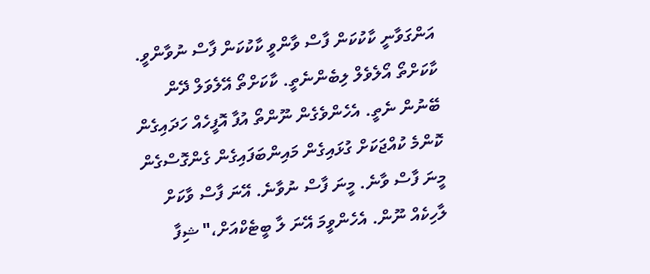އަންގަވާނީ ކާކުކަން ފާސް ވާންވީ ކާކުކަން ފާސް ނުވާންވީ. ކާކަށްތޯ އޯލެވެލް ލިބެންނެތީ. ކާކަށްތޯ އޭލެވަލް ދޭން ބޭނުން ނެތީ. އެހެންވެގެން ނޫންތޯ އުފާ އޮފީހެއް ހަދައިގެން ކޮންމެ ކުއްޖަކަށް ގުޅައިގެން މައިންބަފައިގެން ގެންގޮސްގެން މީނަ ފާސް ވާނެ. މީނަ ފާސް ނުވާނެ. އޭނަ ފާސް ވާކަށް ލާހިކެއް ނޫން. އެހެންވީމަ އޭނަ ލާ ބީޓެކްއަށް،" ޝިފާ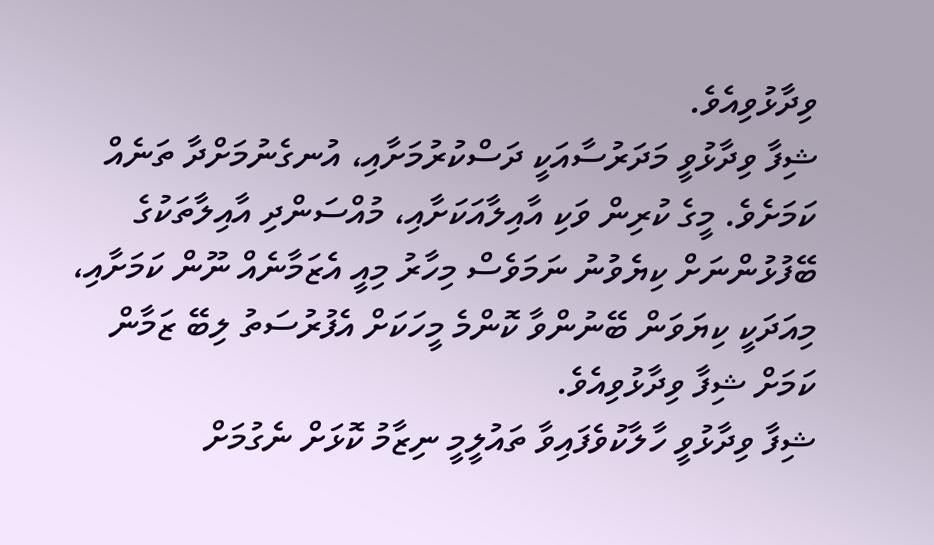ވިދާޅުވިއެވެ.
ޝިފާ ވިދާޅުވީ މަދަރުސާއަކީ ދަސްކުރުމަށާއި، އުނގެނުމަށްދާ ތަނެއް ކަމަށެވެ. މީގެ ކުރިން ވަކި އާއިލާއަކަށާއި، މުއްސަންދި އާއިލާތަކުގެ ބޭފުޅުންނަށް ކިޔެވުނު ނަމަވެސް މިހާރު މިއީ އެޒަމާނެއް ނޫން ކަމަށާއި، މިއަދަކީ ކިޔަވަން ބޭނުންވާ ކޮންމެ މީހަކަށް އެފުރުސަތު ލިބޭ ޒަމާން ކަމަށް ޝިފާ ވިދާޅުވިއެވެ.
ޝިފާ ވިދާޅުވީ ހާލާކުވެފައިވާ ތައުލީމީ ނިޒާމު ކޮޅަށް ނެގުމަށް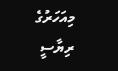މިއަހަރުގެ ރިޔާސީ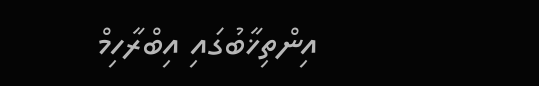އިންތިޚާބުގައި އިބްރާހިމް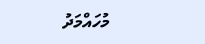މުހައްމަދު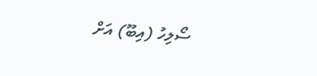ސޯލިހު (އިބޫ) އަށް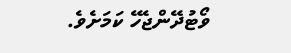ވޯޓުދޭންޖެހޭ ކަމަށެވެ.